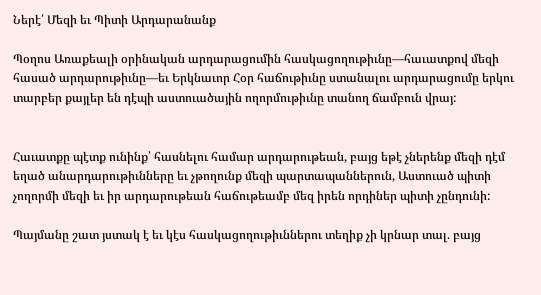Ներէ՛ Մեզի եւ Պիտի Արդարանանք

Պօղոս Առաքեալի օրինական արդարացումին հասկացողութիւնը—հաւատքով մեզի հասած արդարութիւնը—եւ Երկնաւոր Հօր հաճութիւնը ստանալու արդարացումը երկու տարբեր քայլեր են դէպի աստուածային ողորմութիւնը տանող ճամբուն վրայ:


Հաւատքը պէտք ունինք՝ հասնելու համար արդարութեան, բայց եթէ չներենք մեզի դէմ եղած անարդարութիւնները եւ չթողունք մեզի պարտապաններուն, Աստուած պիտի չողորմի մեզի եւ իր արդարութեան հաճութեամբ մեզ իրեն որդիներ պիտի չընդունի:

Պայմանը շատ յստակ է եւ կէս հասկացողութիւններու տեղիք չի կրնար տալ. բայց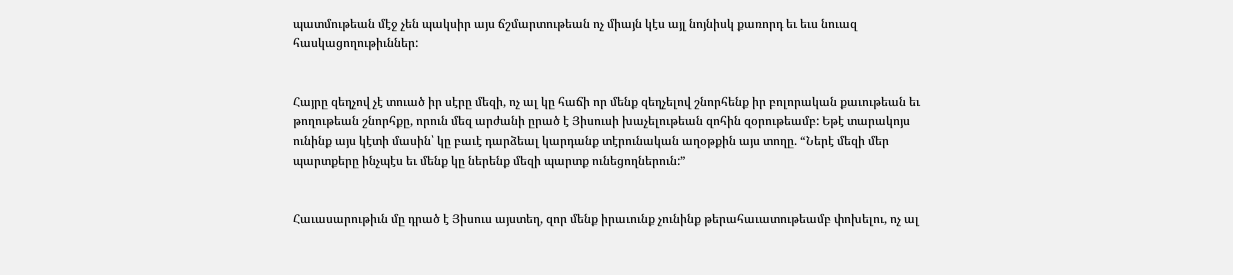պատմութեան մէջ չեն պակսիր այս ճշմարտութեան ոչ միայն կէս այլ նոյնիսկ քառորդ եւ եւս նուազ հասկացողութիւններ:


Հայրը զեղչով չէ տուած իր սէրը մեզի, ոչ ալ կը հաճի որ մենք զեղչելով շնորհենք իր բոլորական քաւութեան եւ թողութեան շնորհքը, որուն մեզ արժանի ըրած է Յիսուսի խաչելութեան զոհին զօրութեամբ: Եթէ տարակոյս ունինք այս կէտի մասին՝ կը բաւէ դարձեալ կարդանք տէրունական աղօթքին այս տողը. “Ներէ մեզի մեր պարտքերը ինչպէս եւ մենք կը ներենք մեզի պարտք ունեցողներուն:”


Հաւասարութիւն մը դրած է Յիսուս այստեղ, զոր մենք իրաւունք չունինք թերահաւատութեամբ փոխելու, ոչ ալ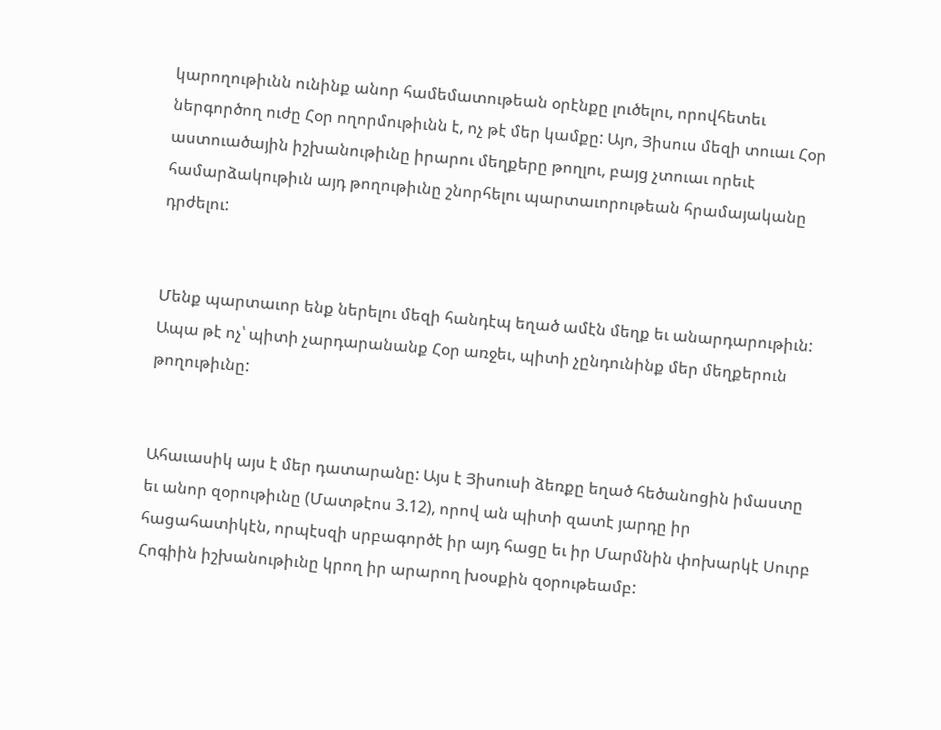կարողութիւնն ունինք անոր համեմատութեան օրէնքը լուծելու, որովհետեւ ներգործող ուժը Հօր ողորմութիւնն է, ոչ թէ մեր կամքը: Այո, Յիսուս մեզի տուաւ Հօր աստուածային իշխանութիւնը իրարու մեղքերը թողլու, բայց չտուաւ որեւէ համարձակութիւն այդ թողութիւնը շնորհելու պարտաւորութեան հրամայականը դրժելու:


Մենք պարտաւոր ենք ներելու մեզի հանդէպ եղած ամէն մեղք եւ անարդարութիւն: Ապա թէ ոչ՝ պիտի չարդարանանք Հօր առջեւ, պիտի չընդունինք մեր մեղքերուն թողութիւնը:


Ահաւասիկ այս է մեր դատարանը: Այս է Յիսուսի ձեռքը եղած հեծանոցին իմաստը եւ անոր զօրութիւնը (Մատթէոս 3.12), որով ան պիտի զատէ յարդը իր հացահատիկէն, որպէսզի սրբագործէ իր այդ հացը եւ իր Մարմնին փոխարկէ Սուրբ Հոգիին իշխանութիւնը կրող իր արարող խօսքին զօրութեամբ: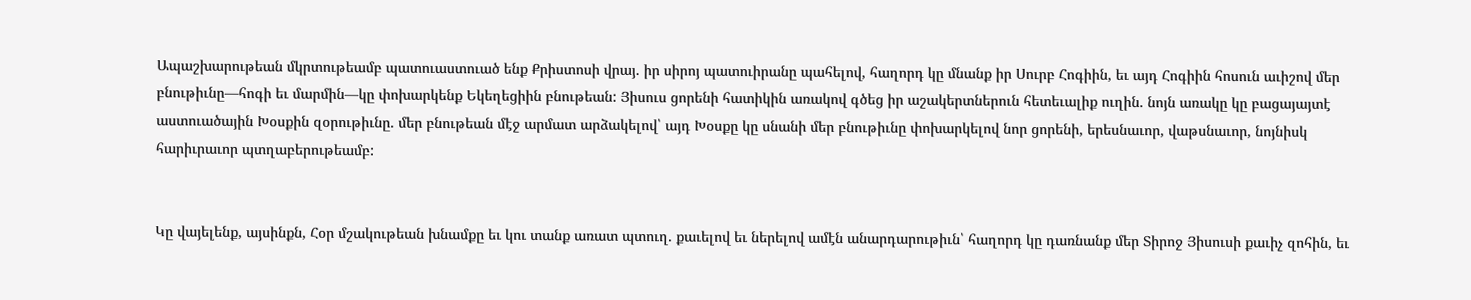Ապաշխարութեան մկրտութեամբ պատուաստուած ենք Քրիստոսի վրայ. իր սիրոյ պատուիրանը պահելով, հաղորդ կը մնանք իր Սուրբ Հոգիին, եւ այդ Հոգիին հոսուն աւիշով մեր բնութիւնը—հոգի եւ մարմին—կը փոխարկենք Եկեղեցիին բնութեան: Յիսուս ցորենի հատիկին առակով գծեց իր աշակերտներուն հետեւալիք ուղին. նոյն առակը կը բացայայտէ աստուածային Խօսքին զօրութիւնը. մեր բնութեան մէջ արմատ արձակելով՝ այդ Խօսքը կը սնանի մեր բնութիւնը փոխարկելով նոր ցորենի, երեսնաւոր, վաթսնաւոր, նոյնիսկ հարիւրաւոր պտղաբերութեամբ:


Կը վայելենք, այսինքն, Հօր մշակութեան խնամքը եւ կու տանք առատ պտուղ. քաւելով եւ ներելով ամէն անարդարութիւն՝ հաղորդ կը դառնանք մեր Տիրոջ Յիսուսի քաւիչ զոհին, եւ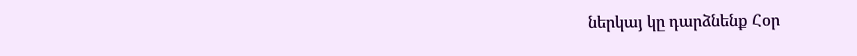ներկայ կը դարձնենք Հօր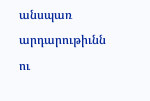անսպառ արդարութիւնն ու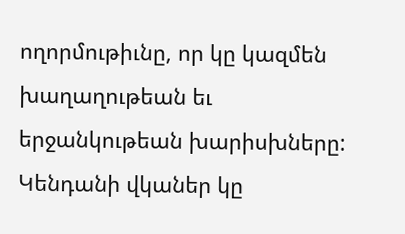ողորմութիւնը, որ կը կազմեն խաղաղութեան եւ երջանկութեան խարիսխները: Կենդանի վկաներ կը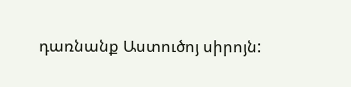դառնանք Աստուծոյ սիրոյն: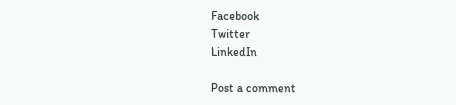Facebook
Twitter
LinkedIn

Post a comment